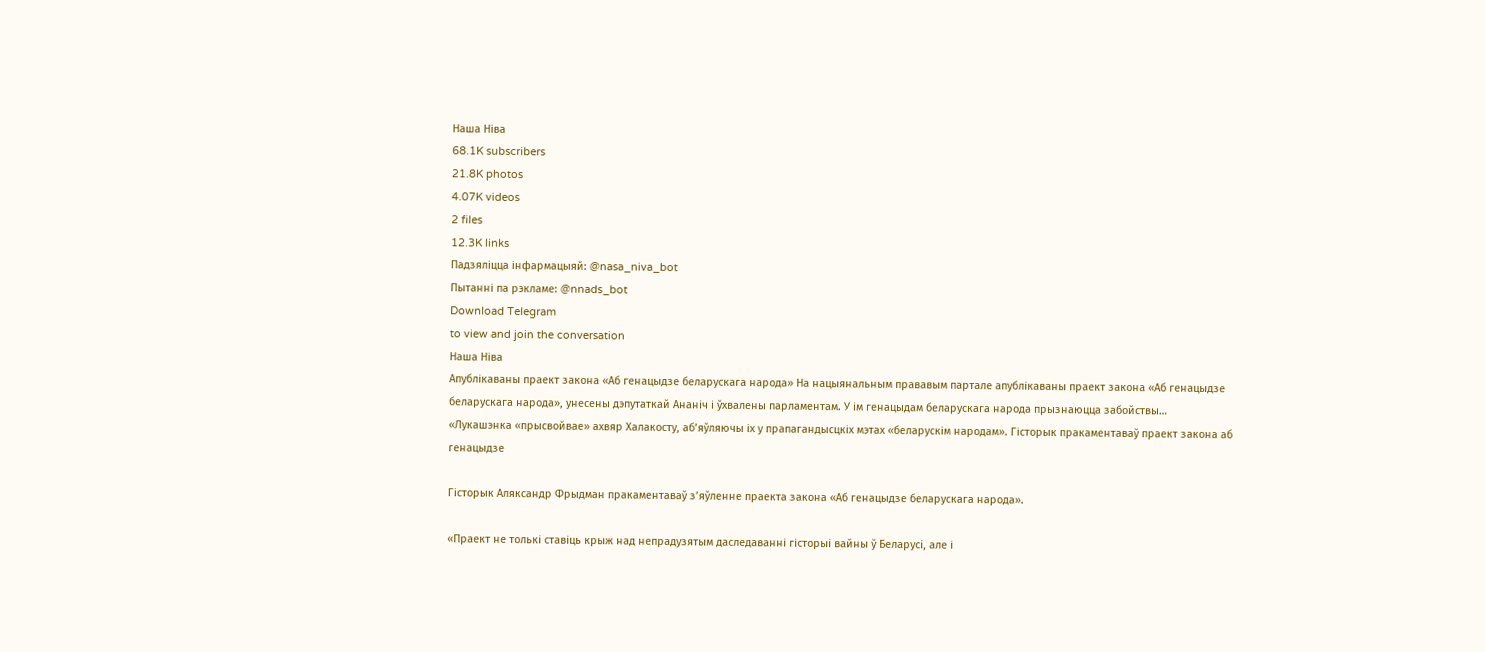Наша Ніва
68.1K subscribers
21.8K photos
4.07K videos
2 files
12.3K links
Падзяліцца інфармацыяй: @nasa_niva_bot
Пытанні па рэкламе: @nnads_bot
Download Telegram
to view and join the conversation
Наша Ніва
Апублікаваны праект закона «Аб генацыдзе беларускага народа» На нацыянальным прававым партале апублікаваны праект закона «Аб генацыдзе беларускага народа», унесены дэпутаткай Ананіч і ўхвалены парламентам. У ім генацыдам беларускага народа прызнаюцца забойствы…
«Лукашэнка «прысвойвае» ахвяр Халакосту, аб’яўляючы іх у прапагандысцкіх мэтах «беларускім народам». Гісторык пракаментаваў праект закона аб генацыдзе

Гісторык Аляксандр Фрыдман пракаментаваў з’яўленне праекта закона «Аб генацыдзе беларускага народа».

«Праект не толькі ставіць крыж над непрадузятым даследаванні гісторыі вайны ў Беларусі, але і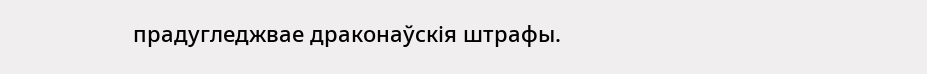прадугледжвае драконаўскія штрафы.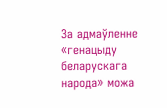За адмаўленне «генацыду беларускага народа» можа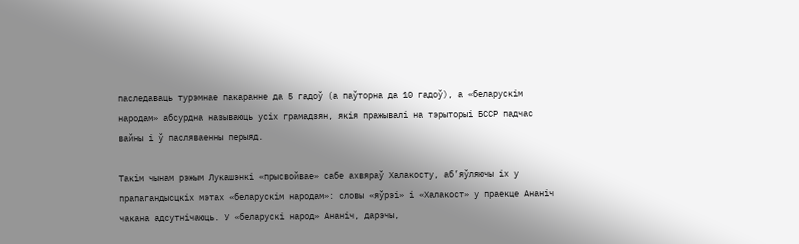паследаваць турэмнае пакаранне да 5 гадоў (а паўторна да 10 гадоў), а «беларускім народам» абсурдна называюць усіх грамадзян, якія пражывалі на тэрыторыі БССР падчас вайны і ў пасляваенны перыяд.

Такім чынам рэжым Лукашэнкі «прысвойвае» сабе ахвяраў Халакосту, аб’яўляючы іх у прапагандысцкіх мэтах «беларускім народам»: словы «яўрэі» і «Халакост» у праекце Ананіч чакана адсутнічаюць. У «беларускі народ» Ананіч, дарэчы,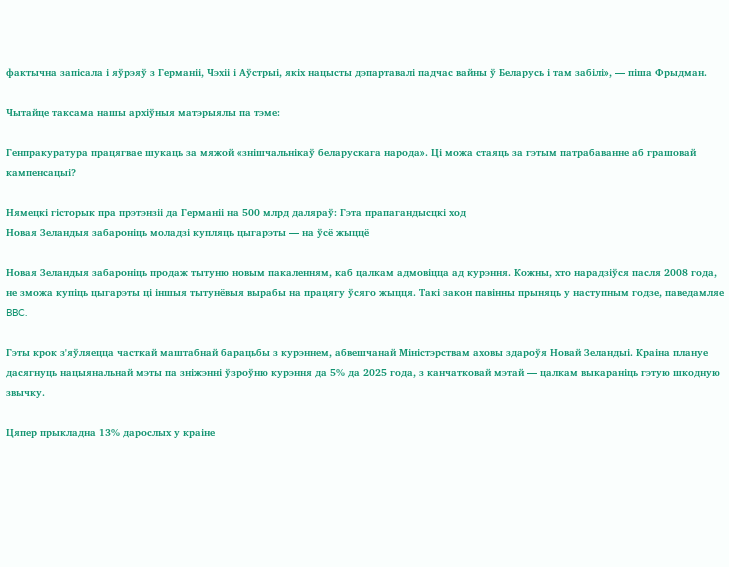фактычна запісала і яўрэяў з Германіі, Чэхіі і Аўстрыі, якіх нацысты дэпартавалі падчас вайны ў Беларусь і там забілі», — піша Фрыдман.

Чытайце таксама нашы архіўныя матэрыялы па тэме:

Генпракуратура працягвае шукаць за мяжой «знішчальнікаў беларускага народа». Ці можа стаяць за гэтым патрабаванне аб грашовай кампенсацыі?

Нямецкі гісторык пра прэтэнзіі да Германіі на 500 млрд даляраў: Гэта прапагандысцкі ход
Новая Зеландыя забароніць моладзі купляць цыгарэты — на ўсё жыццё

Новая Зеландыя забароніць продаж тытуню новым пакаленням, каб цалкам адмовіцца ад курэння. Кожны, хто нарадзіўся пасля 2008 года, не зможа купіць цыгарэты ці іншыя тытунёвыя вырабы на працягу ўсяго жыцця. Такі закон павінны прыняць у наступным годзе, паведамляе BBC.

Гэты крок з'яўляецца часткай маштабнай барацьбы з курэннем, абвешчанай Міністэрствам аховы здароўя Новай Зеландыі. Краіна плануе дасягнуць нацыянальнай мэты па зніжэнні ўзроўню курэння да 5% да 2025 года, з канчатковай мэтай — цалкам выкараніць гэтую шкодную звычку.

Цяпер прыкладна 13% дарослых у краіне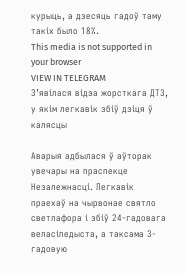курыць, а дзесяць гадоў таму такіх было 18%.
This media is not supported in your browser
VIEW IN TELEGRAM
З’явілася відэа жорсткага ДТЗ, у якім легкавік збіў дзіця ў калясцы

Аварыя адбылася ў аўторак увечары на праспекце Незалежнасці. Легкавік праехаў на чырвонае святло светлафора і збіў 24-гадовага веласіпедыста, а таксама 3-гадовую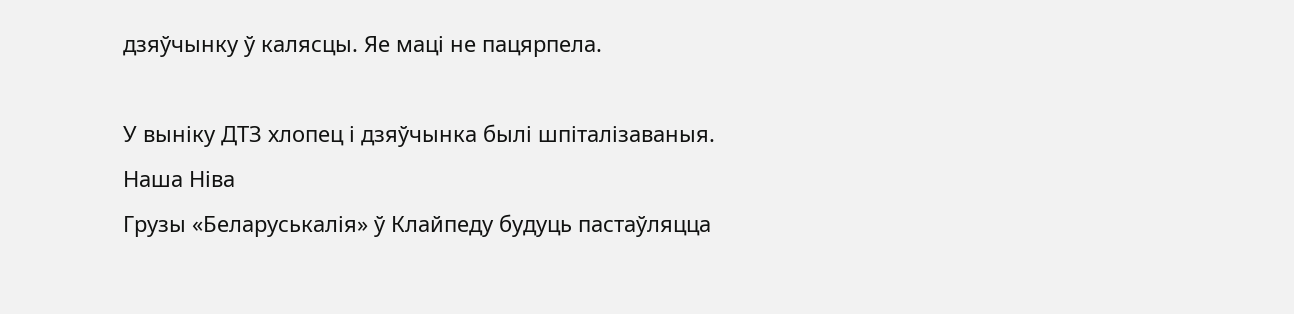дзяўчынку ў калясцы. Яе маці не пацярпела.

У выніку ДТЗ хлопец і дзяўчынка былі шпіталізаваныя.
Наша Ніва
Грузы «Беларуськалія» ў Клайпеду будуць пастаўляцца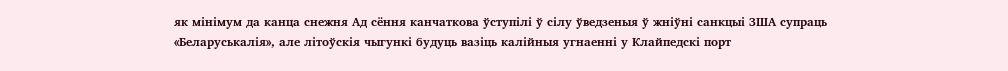як мінімум да канца снежня Ад сёння канчаткова ўступілі ў сілу ўведзеныя ў жніўні санкцыі ЗША супраць «Беларуськалія», але літоўскія чыгункі будуць вазіць калійныя угнаенні у Клайпедскі порт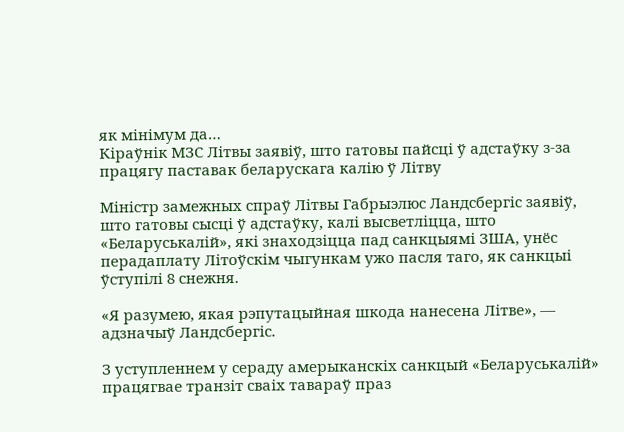як мінімум да…
Кіраўнік МЗС Літвы заявіў, што гатовы пайсці ў адстаўку з-за працягу паставак беларускага калію ў Літву

Міністр замежных спраў Літвы Габрыэлюс Ландсбергіс заявіў, што гатовы сысці ў адстаўку, калі высветліцца, што «Беларуськалій», які знаходзіцца пад санкцыямі ЗША, унёс перадаплату Літоўскім чыгункам ужо пасля таго, як санкцыі ўступілі 8 снежня.

«Я разумею, якая рэпутацыйная шкода нанесена Літве», — адзначыў Ландсбергіс.

З уступленнем у сераду амерыканскіх санкцый «Беларуськалій» працягвае транзіт сваіх тавараў праз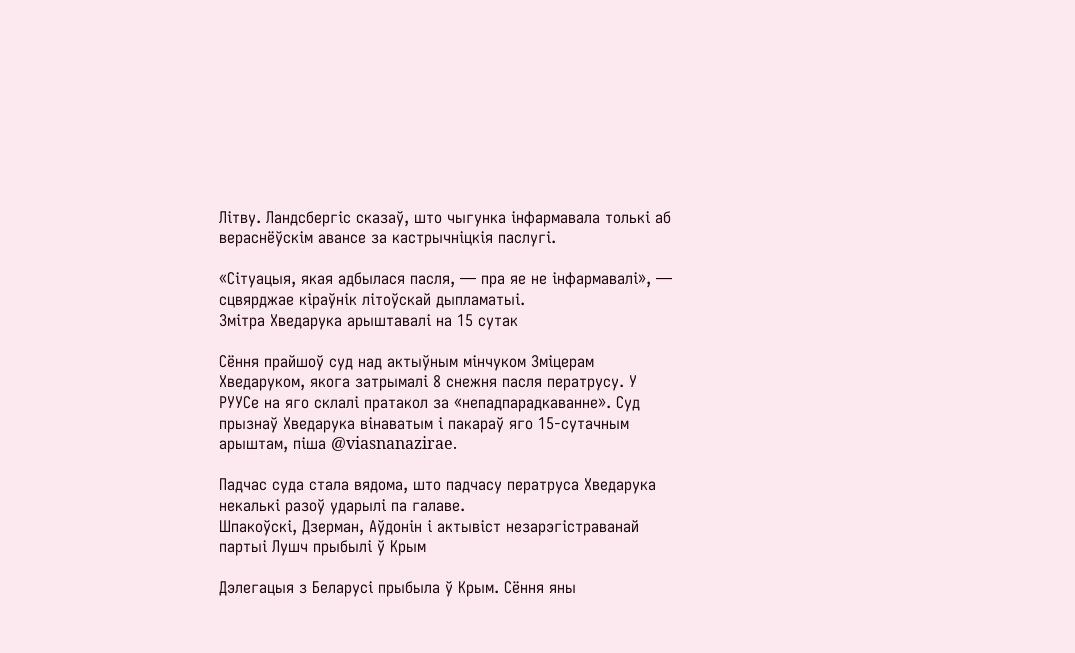Літву. Ландсбергіс сказаў, што чыгунка інфармавала толькі аб вераснёўскім авансе за кастрычніцкія паслугі.

«Сітуацыя, якая адбылася пасля, — пра яе не інфармавалі», — сцвярджае кіраўнік літоўскай дыпламатыі.
Змітра Хведарука арыштавалі на 15 сутак

Сёння прайшоў суд над актыўным мінчуком Зміцерам Хведаруком, якога затрымалі 8 снежня пасля ператрусу. У РУУСе на яго склалі пратакол за «непадпарадкаванне». Суд прызнаў Хведарука вінаватым і пакараў яго 15-сутачным арыштам, піша @viasnanazirae.

Падчас суда стала вядома, што падчасу ператруса Хведарука некалькі разоў ударылі па галаве.
Шпакоўскі, Дзерман, Аўдонін і актывіст незарэгістраванай партыі Лушч прыбылі ў Крым

Дэлегацыя з Беларусі прыбыла ў Крым. Сёння яны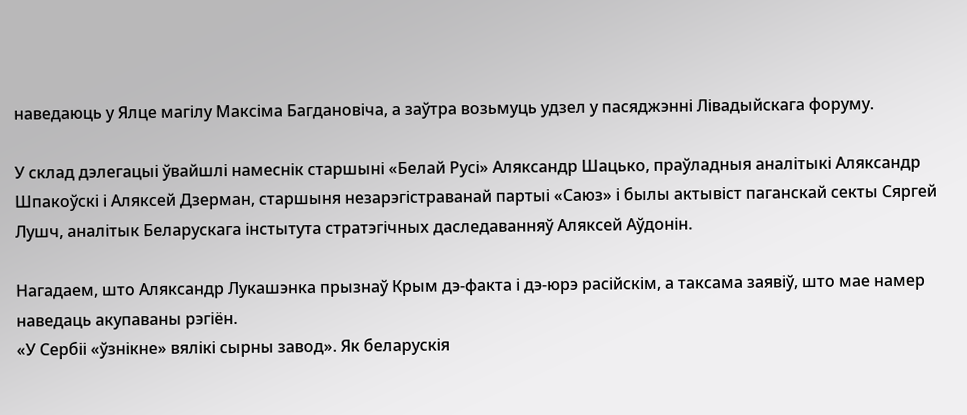наведаюць у Ялце магілу Максіма Багдановіча, а заўтра возьмуць удзел у пасяджэнні Лівадыйскага форуму.

У склад дэлегацыі ўвайшлі намеснік старшыні «Белай Русі» Аляксандр Шацько, праўладныя аналітыкі Аляксандр Шпакоўскі і Аляксей Дзерман, старшыня незарэгістраванай партыі «Саюз» і былы актывіст паганскай секты Сяргей Лушч, аналітык Беларускага інстытута стратэгічных даследаванняў Аляксей Аўдонін.

Нагадаем, што Аляксандр Лукашэнка прызнаў Крым дэ-факта і дэ-юрэ расійскім, а таксама заявіў, што мае намер наведаць акупаваны рэгіён.
«У Сербіі «ўзнікне» вялікі сырны завод». Як беларускія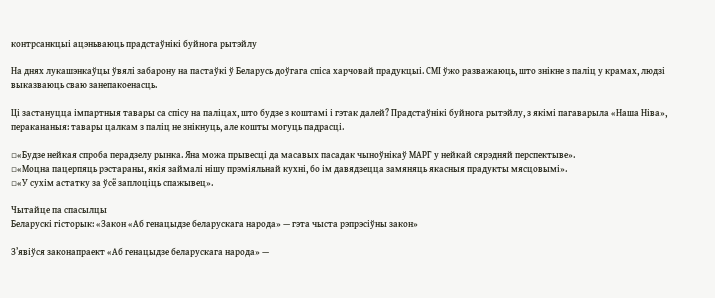контрсанкцыі ацэньваюць прадстаўнікі буйнога рытэйлу

На днях лукашэнкаўцы ўвялі забарону на пастаўкі ў Беларусь доўгага спіса харчовай прадукцыі. СМІ ўжо разважаюць, што знікне з паліц у крамах, людзі выказваюць сваю занепакоенасць.

Ці застануцца імпартныя тавары са спісу на паліцах, што будзе з коштамі і гэтак далей? Прадстаўнікі буйнога рытэйлу, з якімі пагаварыла «Наша Ніва», перакананыя: тавары цалкам з паліц не знікнуць, але кошты могуць падрасці.

▫«Будзе нейкая спроба перадзелу рынка. Яна можа прывесці да масавых пасадак чыноўнікаў МАРГ у нейкай сярэдняй перспектыве».
▫«Моцна пацерпяць рэстараны, якія займалі нішу прэміяльнай кухні, бо ім давядзецца замяняць якасныя прадукты мясцовымі».
▫«У сухім астатку за ўсё заплоціць спажывец».

Чытайце па спасылцы
Беларускі гісторык: «Закон «Аб генацыдзе беларускага народа» — гэта чыста рэпрэсіўны закон»

З’явіўся законапраект «Аб генацыдзе беларускага народа» —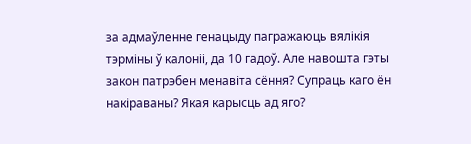за адмаўленне генацыду пагражаюць вялікія тэрміны ў калоніі, да 10 гадоў. Але навошта гэты закон патрэбен менавіта сёння? Супраць каго ён накіраваны? Якая карысць ад яго?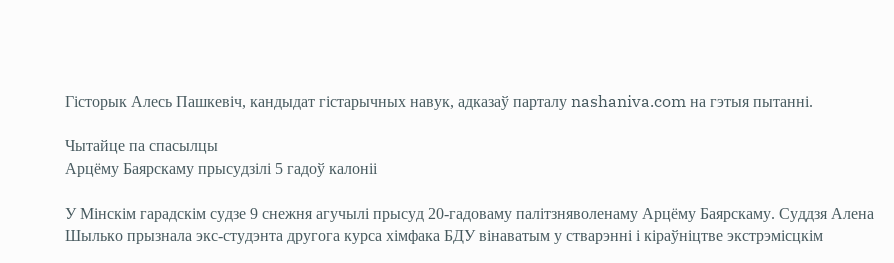Гісторык Алесь Пашкевіч, кандыдат гістарычных навук, адказаў парталу nashaniva.com на гэтыя пытанні.

Чытайце па спасылцы
Арцёму Баярскаму прысудзілі 5 гадоў калоніі

У Мінскім гарадскім судзе 9 снежня агучылі прысуд 20-гадоваму палітзняволенаму Арцёму Баярскаму. Суддзя Алена Шылько прызнала экс-студэнта другога курса хімфака БДУ вінаватым у стварэнні і кіраўніцтве экстрэмісцкім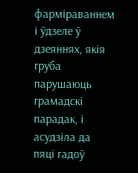фарміраваннем і ўдзеле ў дзеяннях, якія груба парушаюць грамадскі парадак, і асудзіла да пяці гадоў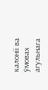калоніі ва ўмовах агульнага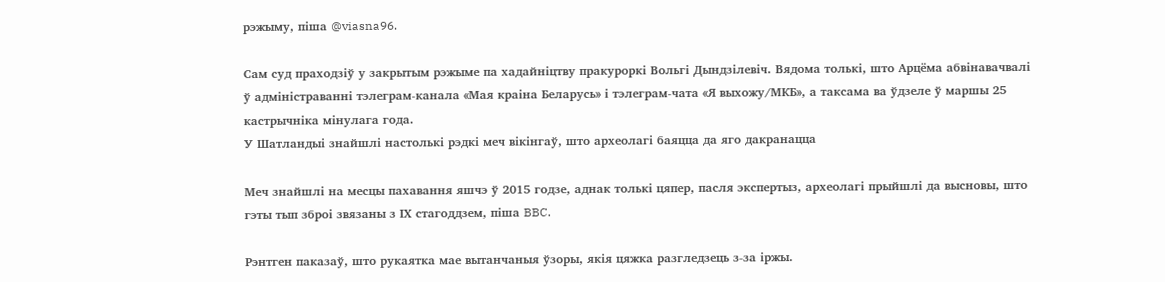рэжыму, піша @viasna96.

Сам суд праходзіў у закрытым рэжыме па хадайніцтву пракуроркі Вольгі Дындзілевіч. Вядома толькі, што Арцёма абвінавачвалі ў адміністраванні тэлеграм-канала «Мая краіна Беларусь» і тэлеграм-чата «Я выхожу/МКБ», а таксама ва ўдзеле ў маршы 25 кастрычніка мінулага года.
У Шатландыі знайшлі настолькі рэдкі меч вікінгаў, што археолагі баяцца да яго дакранацца

Меч знайшлі на месцы пахавання яшчэ ў 2015 годзе, аднак толькі цяпер, пасля экспертыз, археолагі прыйшлі да высновы, што гэты тып зброі звязаны з ІХ стагоддзем, піша BBC.

Рэнтген паказаў, што рукаятка мае вытанчаныя ўзоры, якія цяжка разгледзець з-за іржы.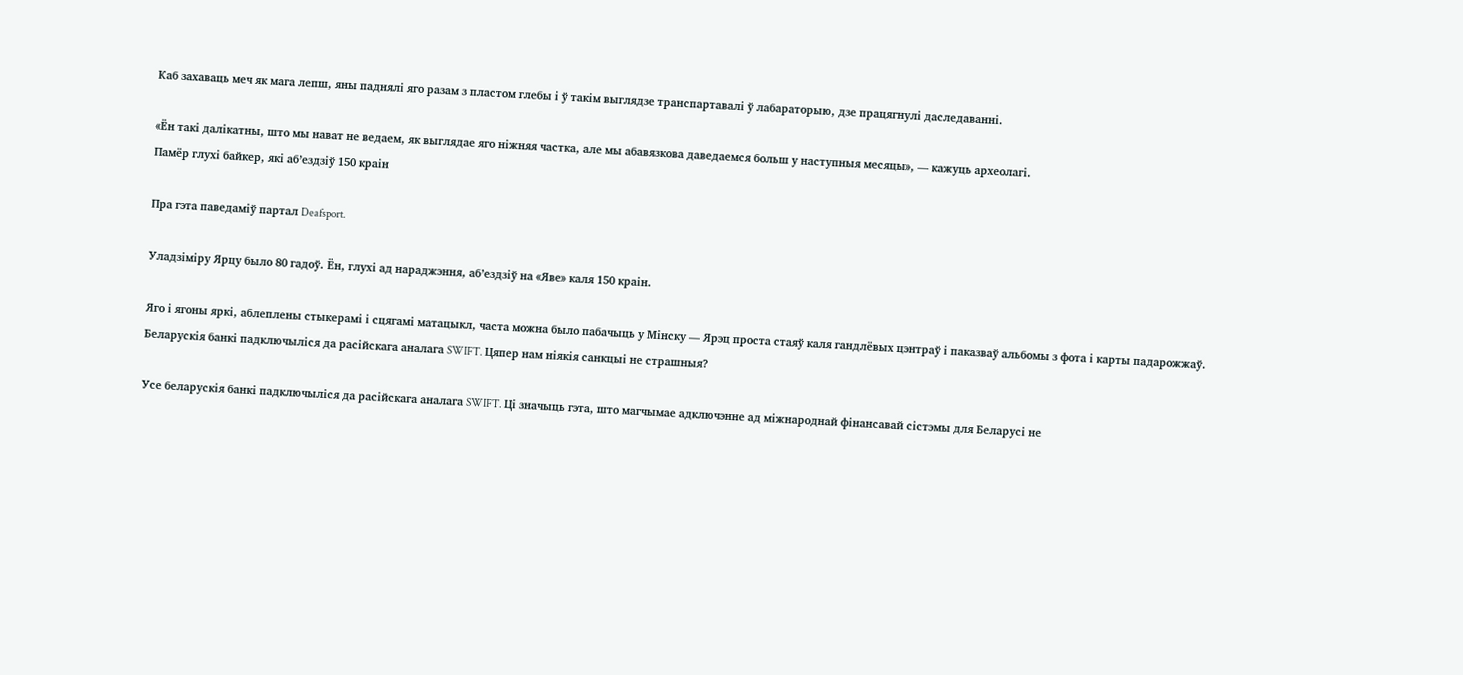Каб захаваць меч як мага лепш, яны паднялі яго разам з пластом глебы і ў такім выглядзе транспартавалі ў лабараторыю, дзе працягнулі даследаванні.

«Ён такі далікатны, што мы нават не ведаем, як выглядае яго ніжняя частка, але мы абавязкова даведаемся больш у наступныя месяцы», — кажуць археолагі.
Памёр глухі байкер, які аб’ездзіў 150 краін

Пра гэта паведаміў партал Deafsport.

Уладзіміру Ярцу было 80 гадоў. Ён, глухі ад нараджэння, аб’ездзіў на «Яве» каля 150 краін.

Яго і ягоны яркі, аблеплены стыкерамі і сцягамі матацыкл, часта можна было пабачыць у Мінску — Ярэц проста стаяў каля гандлёвых цэнтраў і паказваў альбомы з фота і карты падарожжаў.
Беларускія банкі падключыліся да расійскага аналага SWIFT. Цяпер нам ніякія санкцыі не страшныя?

Усе беларускія банкі падключыліся да расійскага аналага SWIFT. Ці значыць гэта, што магчымае адключэнне ад міжнароднай фінансавай сістэмы для Беларусі не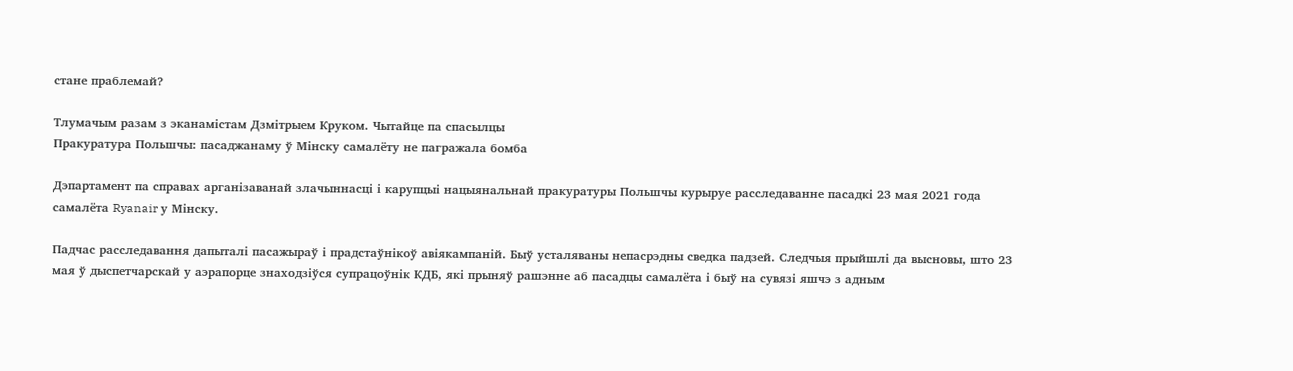стане праблемай?

Тлумачым разам з эканамістам Дзмітрыем Круком. Чытайце па спасылцы
Пракуратура Польшчы: пасаджанаму ў Мінску самалёту не пагражала бомба

Дэпартамент па справах арганізаванай злачыннасці і карупцыі нацыянальнай пракуратуры Польшчы курыруе расследаванне пасадкі 23 мая 2021 года самалёта Ryanair у Мінску.

Падчас расследавання дапыталі пасажыраў і прадстаўнікоў авіякампаній. Быў усталяваны непасрэдны сведка падзей. Следчыя прыйшлі да высновы, што 23 мая ў дыспетчарскай у аэрапорце знаходзіўся супрацоўнік КДБ, які прыняў рашэнне аб пасадцы самалёта і быў на сувязі яшчэ з адным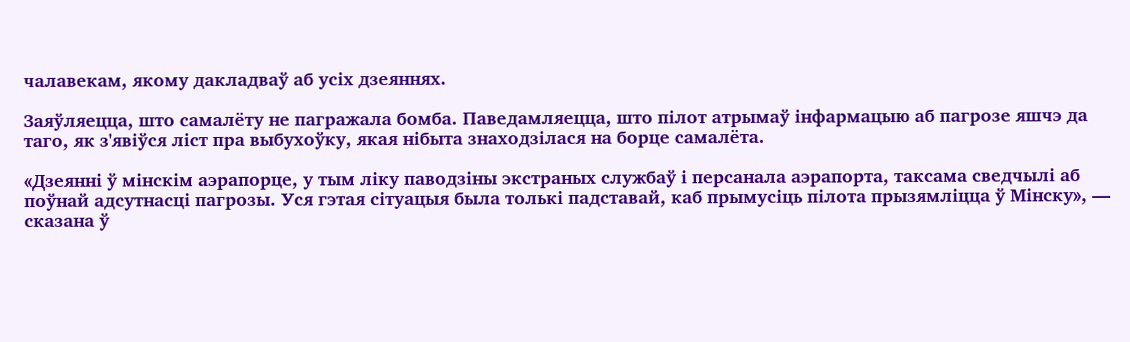чалавекам, якому дакладваў аб усіх дзеяннях.

Заяўляецца, што самалёту не пагражала бомба. Паведамляецца, што пілот атрымаў інфармацыю аб пагрозе яшчэ да таго, як з'явіўся ліст пра выбухоўку, якая нібыта знаходзілася на борце самалёта.

«Дзеянні ў мінскім аэрапорце, у тым ліку паводзіны экстраных службаў і персанала аэрапорта, таксама сведчылі аб поўнай адсутнасці пагрозы. Уся гэтая сітуацыя была толькі падставай, каб прымусіць пілота прызямліцца ў Мінску», — сказана ў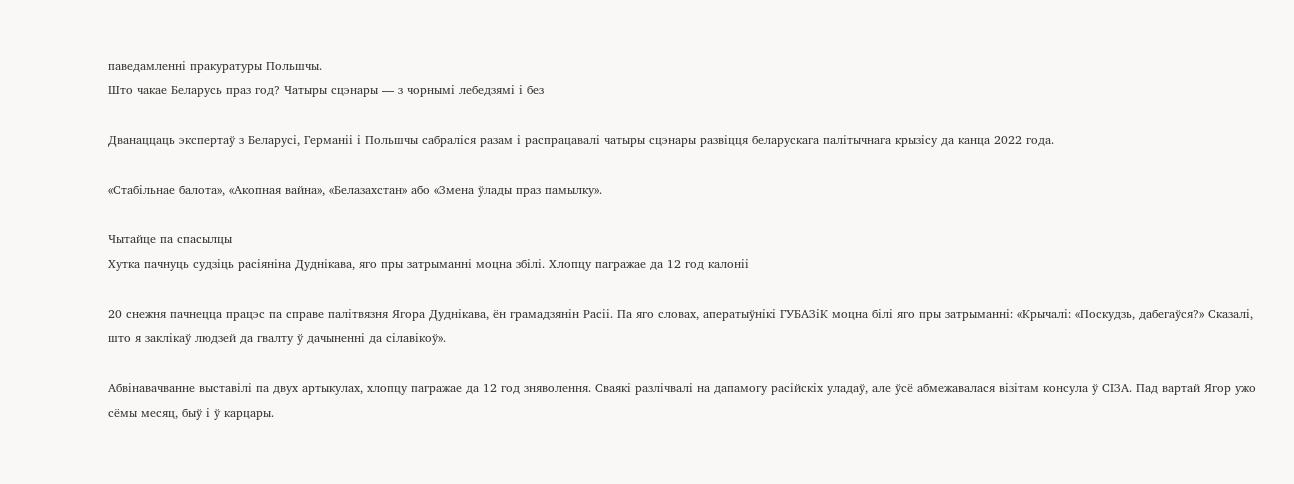паведамленні пракуратуры Польшчы.
Што чакае Беларусь праз год? Чатыры сцэнары — з чорнымі лебедзямі і без

Дванаццаць экспертаў з Беларусі, Германіі і Польшчы сабраліся разам і распрацавалі чатыры сцэнары развіцця беларускага палітычнага крызісу да канца 2022 года.

«Стабільнае балота», «Акопная вайна», «Белазахстан» або «Змена ўлады праз памылку».

Чытайце па спасылцы
Хутка пачнуць судзіць расіяніна Дуднікава, яго пры затрыманні моцна збілі. Хлопцу пагражае да 12 год калоніі

20 снежня пачнецца працэс па справе палітвязня Ягора Дуднікава, ён грамадзянін Расіі. Па яго словах, аператыўнікі ГУБАЗіК моцна білі яго пры затрыманні: «Крычалі: «Поскудзь, дабегаўся?» Сказалі, што я заклікаў людзей да гвалту ў дачыненні да сілавікоў».

Абвінавачванне выставілі па двух артыкулах, хлопцу пагражае да 12 год зняволення. Сваякі разлічвалі на дапамогу расійскіх уладаў, але ўсё абмежавалася візітам консула ў СІЗА. Пад вартай Ягор ужо сёмы месяц, быў і ў карцары.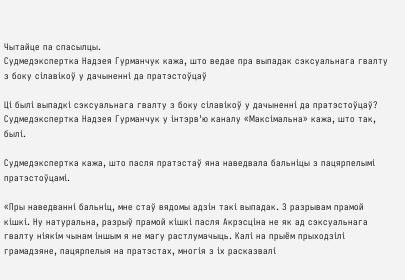Чытайце па спасылцы.
Судмедэкспертка Надзея Гурманчук кажа, што ведае пра выпадак сэксуальнага гвалту з боку сілавікоў у дачыненні да пратэстоўцаў

Ці былі выпадкі сэксуальнага гвалту з боку сілавікоў у дачыненні да пратэстоўцаў? Судмедэкспертка Надзея Гурманчук у інтэрв'ю каналу «Максімальна» кажа, што так, былі.

Судмедэкспертка кажа, што пасля пратэстаў яна наведвала бальніцы з пацярпелымі пратэстоўцамі.

«Пры наведванні бальніц, мне стаў вядомы адзін такі выпадак. З разрывам прамой кішкі. Ну натуральна, разрыў прамой кішкі пасля Акрэсціна не як ад сэксуальнага гвалту ніякім чынам іншым я не магу растлумачыць. Калі на прыём прыходзілі грамадзяне, пацярпелыя на пратэстах, многія з іх расказвалі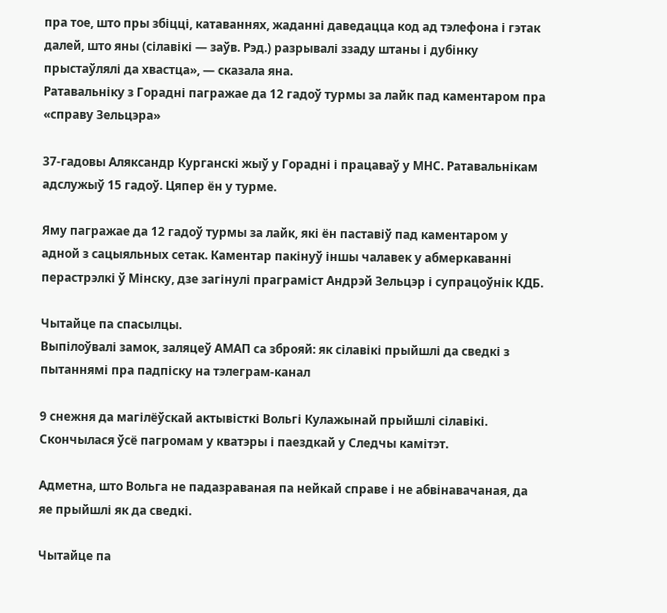пра тое, што пры збіцці, катаваннях, жаданні даведацца код ад тэлефона і гэтак далей, што яны (сілавікі — заўв. Рэд.) разрывалі ззаду штаны і дубінку прыстаўлялі да хвастца», — сказала яна.
Ратавальніку з Горадні пагражае да 12 гадоў турмы за лайк пад каментаром пра «справу Зельцэра»

37-гадовы Аляксандр Курганскі жыў у Горадні і працаваў у МНС. Ратавальнікам адслужыў 15 гадоў. Цяпер ён у турме.

Яму пагражае да 12 гадоў турмы за лайк, які ён паставіў пад каментаром у адной з сацыяльных сетак. Каментар пакінуў іншы чалавек у абмеркаванні перастрэлкі ў Мінску, дзе загінулі праграміст Андрэй Зельцэр і супрацоўнік КДБ.

Чытайце па спасылцы.
Выпілоўвалі замок, заляцеў АМАП са зброяй: як сілавікі прыйшлі да сведкі з пытаннямі пра падпіску на тэлеграм-канал

9 снежня да магілёўскай актывісткі Вольгі Кулажынай прыйшлі сілавікі. Скончылася ўсё пагромам у кватэры і паездкай у Следчы камітэт.

Адметна, што Вольга не падазраваная па нейкай справе і не абвінавачаная, да яе прыйшлі як да сведкі.

Чытайце па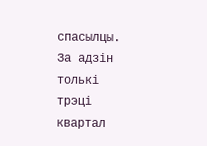спасылцы.
За адзін толькі трэці квартал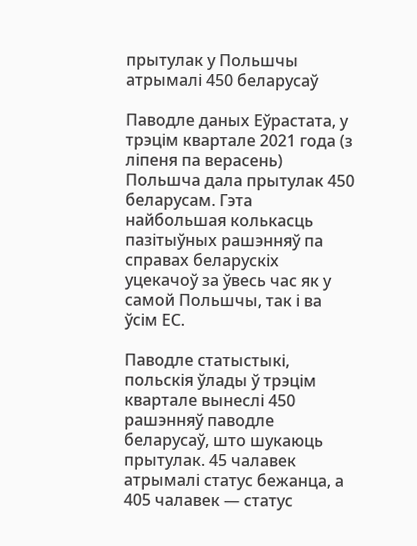прытулак у Польшчы атрымалі 450 беларусаў

Паводле даных Еўрастата, у трэцім квартале 2021 года (з ліпеня па верасень) Польшча дала прытулак 450 беларусам. Гэта найбольшая колькасць пазітыўных рашэнняў па справах беларускіх уцекачоў за ўвесь час як у самой Польшчы, так і ва ўсім ЕС.

Паводле статыстыкі, польскія ўлады ў трэцім квартале вынеслі 450 рашэнняў паводле беларусаў, што шукаюць прытулак. 45 чалавек атрымалі статус бежанца, а 405 чалавек — статус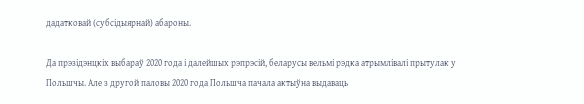дадатковай (субсідыярнай) абароны.

Да прэзідэнцкіх выбараў 2020 года і далейшых рэпрэсій, беларусы вельмі рэдка атрымлівалі прытулак у Польшчы. Але з другой паловы 2020 года Польшча пачала актыўна выдаваць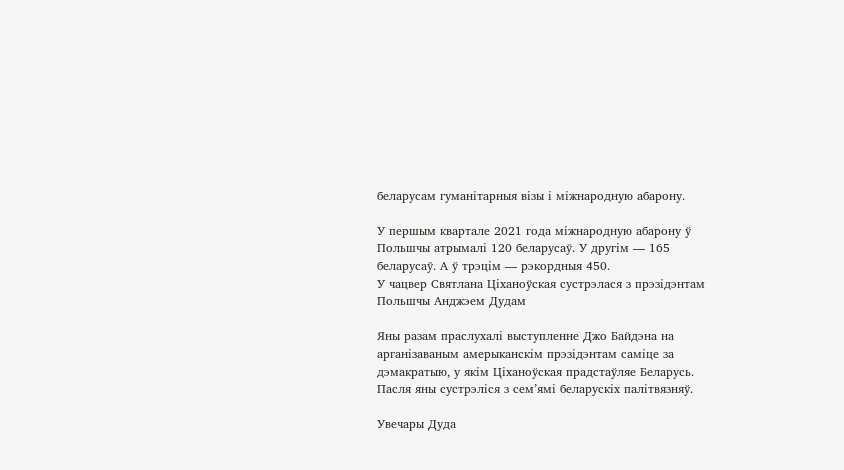беларусам гуманітарныя візы і міжнародную абарону.

У першым квартале 2021 года міжнародную абарону ў Польшчы атрымалі 120 беларусаў. У другім — 165 беларусаў. А ў трэцім — рэкордныя 450.
У чацвер Святлана Ціханоўская сустрэлася з прэзідэнтам Польшчы Анджэем Дудам

Яны разам праслухалі выступленне Джо Байдэна на арганізаваным амерыканскім прэзідэнтам саміце за дэмакратыю, у якім Ціханоўская прадстаўляе Беларусь. Пасля яны сустрэліся з сем’ямі беларускіх палітвязняў.

Увечары Дуда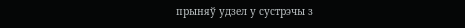прыняў удзел у сустрэчы з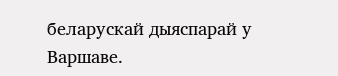беларускай дыяспарай у Варшаве.